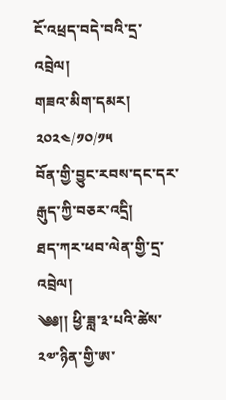ངོ་འཕྲད་བདེ་བའི་དྲ་འབྲེལ།
གཟའ་མིག་དམར། ༢༠༢༤/༡༠/༡༥
བོན་གྱི་བྱུང་རབས་དང་དར་རྒུད་ཀྱི་བཅར་འདྲི།
ཐད་ཀར་ཕབ་ལེན་གྱི་དྲ་འབྲེལ།
༄༅།། ཕྱི་ཟླ་༣་པའི་ཚེས་༢༧་ཉིན་གྱི་ཨ་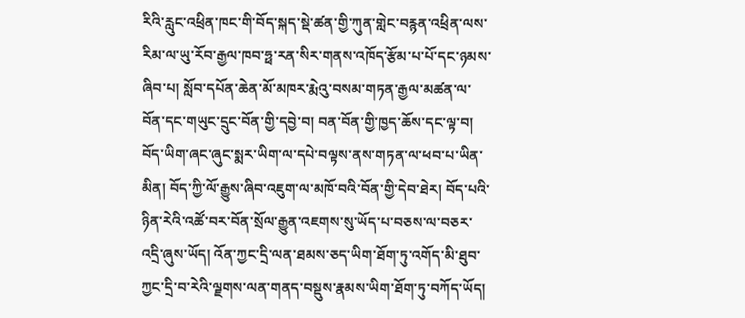རིའི་རླུང་འཕྲིན་ཁང་གི་བོད་སྐད་སྡེ་ཚན་གྱི་ཀུན་གླེང་བརྙན་འཕྲིན་ལས་རིམ་ལ་ཡུ་རོབ་རྒྱལ་ཁབ་ཧྥ་རན་སིར་གནས་འཁོད་རྩོམ་པ་པོ་དང་ཉམས་ཞིབ་པ། སློབ་དཔོན་ཆེན་མོ་མཁར་རྨེའུ་བསམ་གཏན་རྒྱལ་མཚན་ལ་བོན་དང་གཡུང་དྲུང་བོན་གྱི་དབྱེ་བ། བན་བོན་གྱི་ཁྱད་ཆོས་དང་ལྟ་བ། བོད་ཡིག་ཞང་ཞུང་སྨར་ཡིག་ལ་དཔེ་བལྟས་ནས་གཏན་ལ་ཕབ་པ་ཡིན་མིན། བོད་ཀྱི་ལོ་རྒྱུས་ཞིབ་འཇུག་ལ་མཁོ་བའི་བོན་གྱི་དེབ་ཐེར། བོད་པའི་ཉིན་རེའི་འཚོ་བར་བོན་སྲོལ་རྒྱུན་འཇགས་སུ་ཡོད་པ་བཅས་ལ་བཅར་འདྲི་ཞུས་ཡོད། འོན་ཀྱང་དྲི་ལན་ཐམས་ཅད་ཡིག་ཐོག་ཏུ་འགོད་མི་ཐུབ་ཀྱང་དྲི་བ་རེའི་ལྗགས་ལན་གནད་བསྡུས་རྣམས་ཡིག་ཐོག་ཏུ་བཀོད་ཡོད།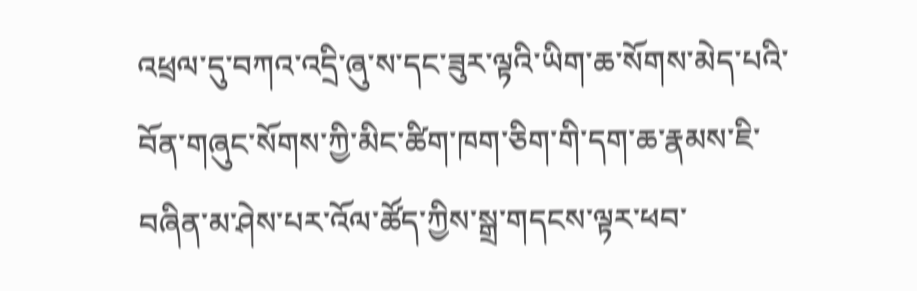འཕྲལ་དུ་བཀའ་འདྲི་ཞུ་ས་དང་ཟུར་ལྟའི་ཡིག་ཆ་སོགས་མེད་པའི་བོན་གཞུང་སོགས་ཀྱི་མིང་ཚིག་ཁག་ཅིག་གི་དག་ཆ་རྣམས་ཇི་བཞིན་མ་ཤེས་པར་འོལ་ཚོད་ཀྱིས་སྒྲ་གདངས་ལྟར་ཕབ་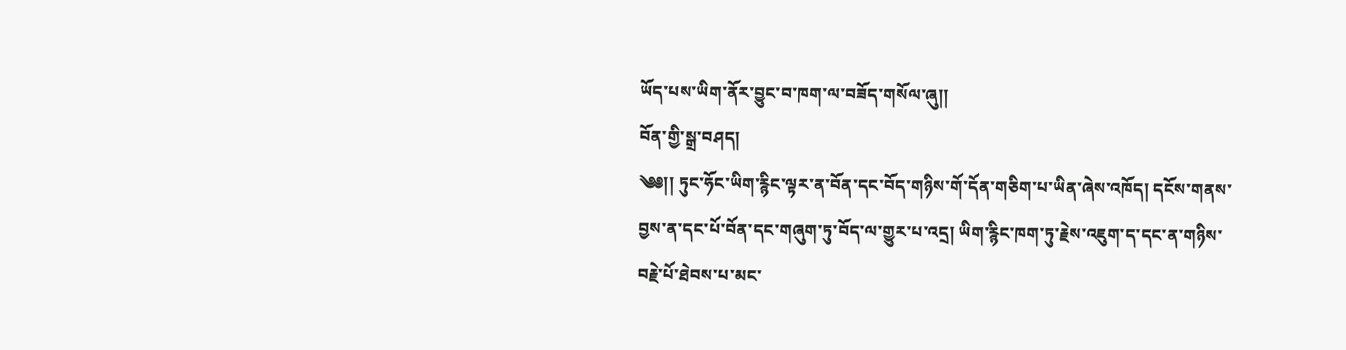ཡོད་པས་ཡིག་ནོར་བྱུང་བ་ཁག་ལ་བཟོད་གསོལ་ཞུ།།
བོན་གྱི་སྒྲ་བཤད།
༄༅།། ཏུང་ཧོང་ཡིག་རྙིང་ལྟར་ན་བོན་དང་བོད་གཉིས་གོ་དོན་གཅིག་པ་ཡིན་ཞེས་འཁོད། དངོས་གནས་བྱས་ན་དང་པོ་བོན་དང་གཞུག་ཏུ་བོད་ལ་གྱུར་པ་འདྲ། ཡིག་རྙིང་ཁག་ཏུ་རྗེས་འཇུག་ད་དང་ན་གཉིས་བརྗེ་པོ་ཐེབས་པ་མང་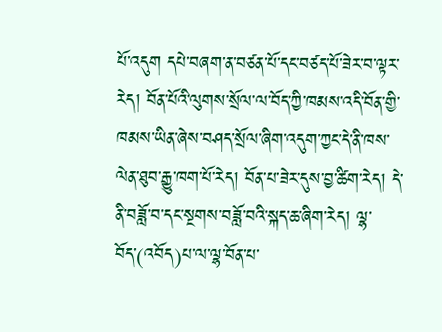པོ་འདུག དཔེ་བཞག་ན་བཙན་པོ་དང་བཙད་པོ་ཟེར་བ་ལྟར་རེད། བོན་པོའི་ལུགས་སྲོལ་ལ་བོད་ཀྱི་ཁམས་འདི་བོན་གྱི་ཁམས་ཡིན་ཞེས་བཤད་སྲོལ་ཞིག་འདུག་ཀྱང་དེ་ནི་ཁས་ལེན་ཐུབ་རྒྱུ་ཁག་པོ་རེད། བོན་པ་ཟེར་དུས་བྱ་ཚིག་རེད། དེ་ནི་བཟློ་བ་དང་སྔགས་བཟློ་བའི་སྐད་ཆ་ཞིག་རེད། ལྷ་བོད་(འབོད)པ་ལ་ལྷ་བོན་པ་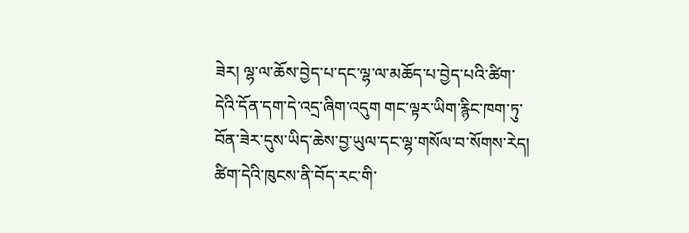ཟེར། ལྷ་ལ་ཆོས་བྱེད་པ་དང་ལྷ་ལ་མཆོད་པ་བྱེད་པའི་ཚིག་དེའི་དོན་དག་དེ་འདྲ་ཞིག་འདུག གང་ལྟར་ཡིག་རྙིང་ཁག་ཏུ་བོན་ཟེར་དུས་ཡིད་ཆེས་བྱ་ཡུལ་དང་ལྷ་གསོལ་བ་སོགས་རེད། ཚིག་དེའི་ཁུངས་ནི་བོད་རང་གི་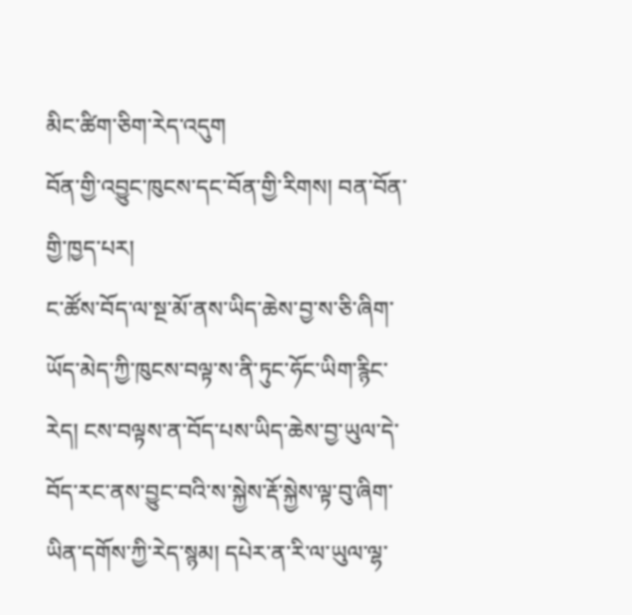མིང་ཚིག་ཅིག་རེད་འདུག
བོན་གྱི་འབྱུང་ཁུངས་དང་བོན་གྱི་རིགས། བན་བོན་གྱི་ཁྱད་པར།
ང་ཚོས་བོད་ལ་སྔ་མོ་ནས་ཡིད་ཆེས་བྱ་ས་ཅི་ཞིག་ཡོད་མེད་ཀྱི་ཁུངས་བལྟ་ས་ནི་ཏུང་ཧོང་ཡིག་རྙིང་རེད། ངས་བལྟས་ན་བོད་པས་ཡིད་ཆེས་བྱ་ཡུལ་དེ་བོད་རང་ནས་བྱུང་བའི་ས་སྐྱེས་རྡོ་སྐྱེས་ལྟ་བུ་ཞིག་ཡིན་དགོས་ཀྱི་རེད་སྙམ། དཔེར་ན་རི་ལ་ཡུལ་ལྷ་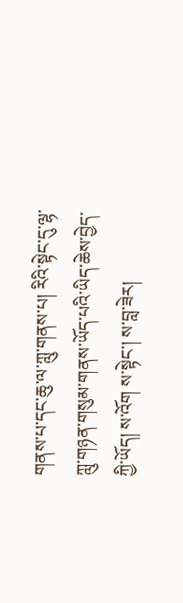གནས་པ་དང་ཆུ་ལ་ཀླུ་གནས་པ། རིའི་སྟེང་དུ་ལྷ་ཀླུ་གཉན་གསུམ་གནས་ཡོད་པའི་ཡིད་ཆེས་བྱེད་ཀྱི་ཡོད། ས་འོག ས་སྟེང་། ས་བླ་ཟེར།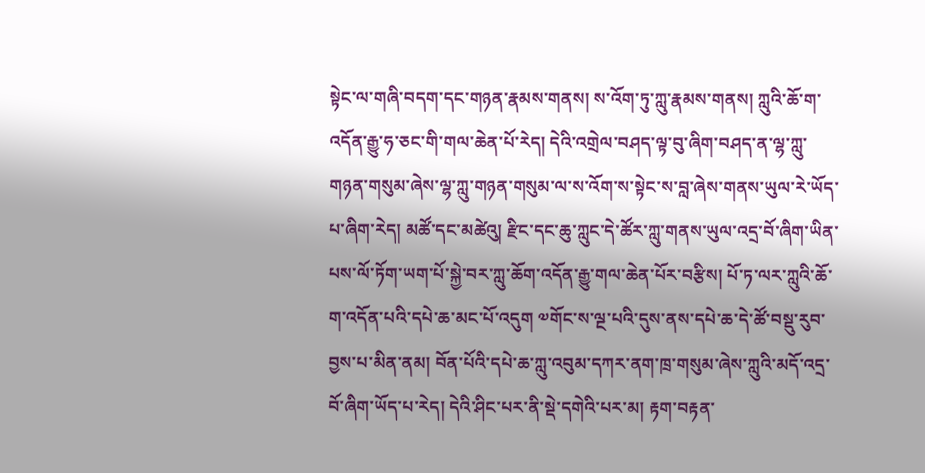སྟེང་ལ་གཞི་བདག་དང་གཉན་རྣམས་གནས། ས་འོག་ཏུ་ཀླུ་རྣམས་གནས། ཀླུའི་ཆོ་ག་འདོན་རྒྱུ་ཧ་ཅང་གི་གལ་ཆེན་པོ་རེད། དེའི་འགྲེལ་བཤད་ལྟ་བུ་ཞིག་བཤད་ན་ལྷ་ཀླུ་གཉན་གསུམ་ཞེས་ལྷ་ཀླུ་གཉན་གསུམ་ལ་ས་འོག་ས་སྟེང་ས་བླ་ཞེས་གནས་ཡུལ་རེ་ཡོད་པ་ཞིག་རེད། མཚོ་དང་མཚེའུ། རྫིང་དང་ཆུ་ཀླུང་དེ་ཚོར་ཀླུ་གནས་ཡུལ་འདྲ་བོ་ཞིག་ཡིན་པས་ལོ་ཏོག་ཡག་པོ་སྐྱེ་བར་ཀླུ་ཆོག་འདོན་རྒྱུ་གལ་ཆེན་པོར་བརྩིས། པོ་ཏ་ལར་ཀླུའི་ཆོ་ག་འདོན་པའི་དཔེ་ཆ་མང་པོ་འདུག ༧གོང་ས་ལྔ་པའི་དུས་ནས་དཔེ་ཆ་དེ་ཚོ་བསྡུ་རུབ་བྱས་པ་མིན་ནམ། བོན་པོའི་དཔེ་ཆ་ཀླུ་འབུམ་དཀར་ནག་ཁྲ་གསུམ་ཞེས་ཀླུའི་མདོ་འདྲ་བོ་ཞིག་ཡོད་པ་རེད། དེའི་ཤིང་པར་ནི་སྡེ་དགེའི་པར་མ། རྟག་བརྟན་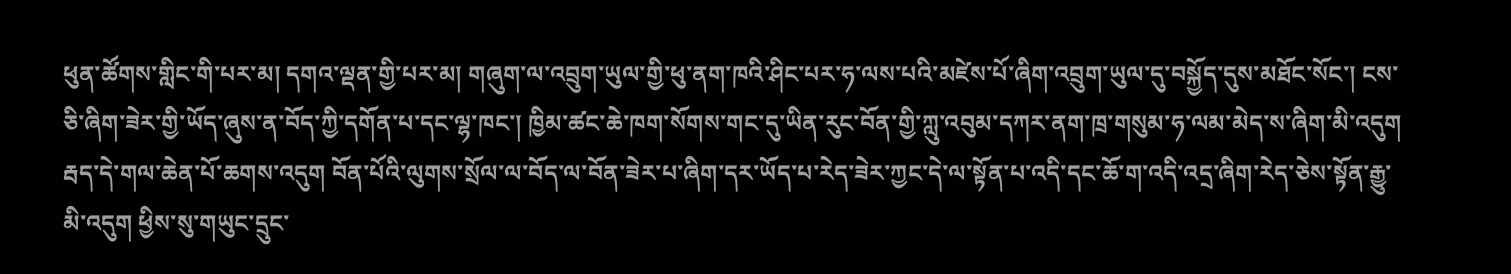ཕུན་ཚོགས་གླིང་གི་པར་མ། དགའ་ལྡན་གྱི་པར་མ། གཞུག་ལ་འབྲུག་ཡུལ་གྱི་ཕུ་ནག་ཁའི་ཤིང་པར་ཧ་ལས་པའི་མཛེས་པོ་ཞིག་འབྲུག་ཡུལ་དུ་བསྐྱོད་དུས་མཐོང་སོང་། ངས་ཅི་ཞིག་ཟེར་གྱི་ཡོད་ཞུས་ན་བོད་ཀྱི་དགོན་པ་དང་ལྷ་ཁང་། ཁྱིམ་ཚང་ཆེ་ཁག་སོགས་གང་དུ་ཡིན་རུང་བོན་གྱི་ཀླུ་འབུམ་དཀར་ནག་ཁྲ་གསུམ་ཧ་ལམ་མེད་ས་ཞིག་མི་འདུག རྦད་དེ་གལ་ཆེན་པོ་ཆགས་འདུག བོན་པོའི་ལུགས་སྲོལ་ལ་བོད་ལ་བོན་ཟེར་པ་ཞིག་དར་ཡོད་པ་རེད་ཟེར་ཀྱང་དེ་ལ་སྟོན་པ་འདི་དང་ཆོ་ག་འདི་འདྲ་ཞིག་རེད་ཅེས་སྟོན་རྒྱུ་མི་འདུག ཕྱིས་སུ་གཡུང་དྲུང་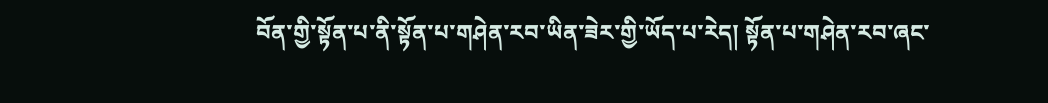བོན་གྱི་སྟོན་པ་ནི་སྟོན་པ་གཤེན་རབ་ཡིན་ཟེར་གྱི་ཡོད་པ་རེད། སྟོན་པ་གཤེན་རབ་ཞང་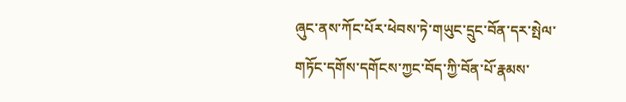ཞུང་ནས་ཀོང་པོར་ཕེབས་ཏེ་གཡུང་དྲུང་བོན་དར་སྤེལ་གཏོང་དགོས་དགོངས་ཀྱང་བོད་ཀྱི་བོན་པོ་རྣམས་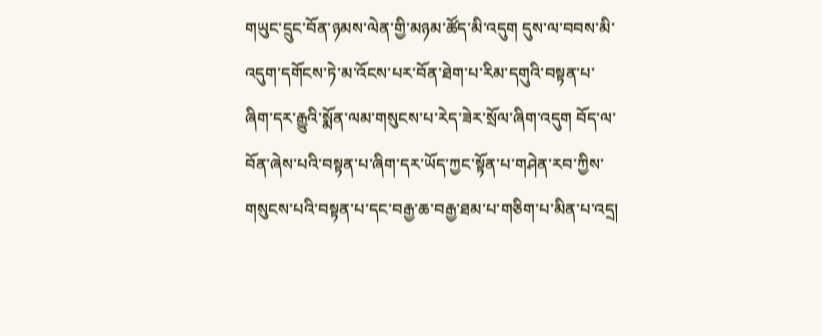གཡུང་དྲུང་བོན་ཉམས་ལེན་གྱི་མཉམ་ཚོད་མི་འདུག དུས་ལ་བབས་མི་འདུག་དགོངས་ཏེ་མ་འོངས་པར་བོན་ཐེག་པ་རིམ་དགུའི་བསྟན་པ་ཞིག་དར་རྒྱུའི་སྨོན་ལམ་གསུངས་པ་རེད་ཟེར་སྲོལ་ཞིག་འདུག བོད་ལ་བོན་ཞེས་པའི་བསྟན་པ་ཞིག་དར་ཡོད་ཀྱང་སྟོན་པ་གཤེན་རབ་ཀྱིས་གསུངས་པའི་བསྟན་པ་དང་བརྒྱ་ཆ་བརྒྱ་ཐམ་པ་གཅིག་པ་མིན་པ་འདྲ།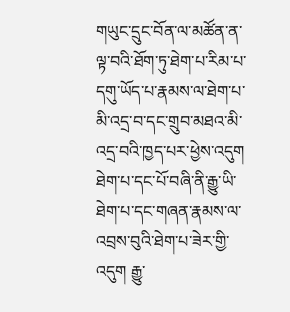གཡུང་དྲུང་བོན་ལ་མཚོན་ན་ལྟ་བའི་ཐོག་ཏུ་ཐེག་པ་རིམ་པ་དགུ་ཡོད་པ་རྣམས་ལ་ཐེག་པ་མི་འདྲ་བ་དང་གྲུབ་མཐའ་མི་འདྲ་བའི་ཁྱད་པར་ཕྱེས་འདུག ཐེག་པ་དང་པོ་བཞི་ནི་རྒྱུ་ཡི་ཐེག་པ་དང་གཞན་རྣམས་ལ་འབྲས་བུའི་ཐེག་པ་ཟེར་གྱི་འདུག རྒྱུ་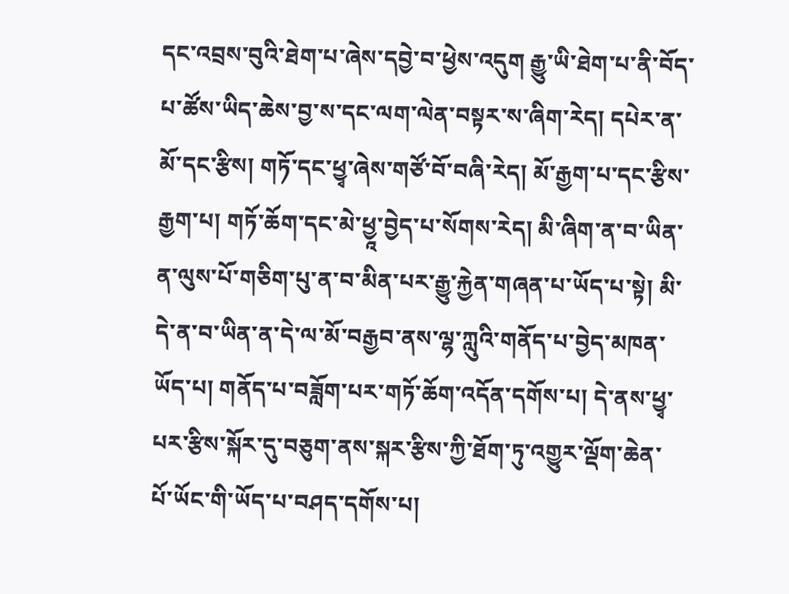དང་འབྲས་བུའི་ཐེག་པ་ཞེས་དབྱེ་བ་ཕྱེས་འདུག རྒྱུ་ཡི་ཐེག་པ་ནི་བོད་པ་ཚོས་ཡིད་ཆེས་བྱ་ས་དང་ལག་ལེན་བསྟར་ས་ཞིག་རེད། དཔེར་ན་མོ་དང་རྩིས། གཏོ་དང་ཕྱྭ་ཞེས་གཙོ་བོ་བཞི་རེད། མོ་རྒྱག་པ་དང་རྩིས་རྒྱག་པ། གཏོ་ཆོག་དང་མེ་ཕྱཱ་བྱེད་པ་སོགས་རེད། མི་ཞིག་ན་བ་ཡིན་ན་ལུས་པོ་གཅིག་པུ་ན་བ་མིན་པར་རྒྱུ་རྐྱེན་གཞན་པ་ཡོད་པ་སྟེ། མི་དེ་ན་བ་ཡིན་ན་དེ་ལ་མོ་བརྒྱབ་ནས་ལྷ་ཀླུའི་གནོད་པ་བྱེད་མཁན་ཡོད་པ། གནོད་པ་བཟློག་པར་གཏོ་ཆོག་འདོན་དགོས་པ། དེ་ནས་ཕྱྭ་པར་རྩིས་སྐོར་དུ་བཅུག་ནས་སྐར་རྩིས་ཀྱི་ཐོག་ཏུ་འགྱུར་ལྡོག་ཆེན་པོ་ཡོང་གི་ཡོད་པ་བཤད་དགོས་པ།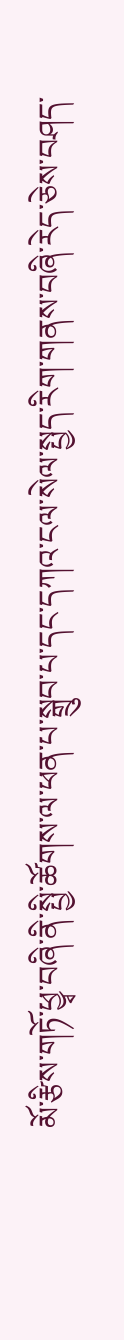མོ་རྩིས་གཏོ་ཕྱྭ་བཞི་ནི་སྤྱི་ཚོགས་ལ་ཕན་པ་སྒྲུབ་པ་དང་དཀའ་ངལ་སེལ་སྤྱད་རིག་གནས་བཞི་རེད་ཅེས་བཤད་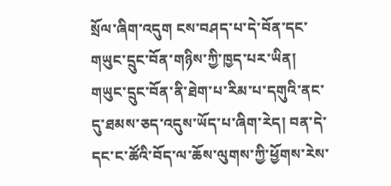སྲོལ་ཞིག་འདུག ངས་བཤད་པ་དེ་བོན་དང་གཡུང་དྲུང་བོན་གཉིས་ཀྱི་ཁྱད་པར་ཡིན། གཡུང་དྲུང་བོན་ནི་ཐེག་པ་རིམ་པ་དགུའི་ནང་དུ་ཐམས་ཅད་འདུས་ཡོད་པ་ཞིག་རེད། བན་དེ་དང་ང་ཚོའི་བོད་ལ་ཆོས་ལུགས་ཀྱི་ཕྱོགས་རེས་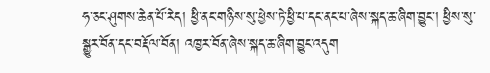ཧ་ཅང་ཤུགས་ཆེན་པོ་རེད། ཕྱི་ནང་གཉིས་སུ་ཕྱེས་ཏེ་ཕྱི་པ་དང་ནང་པ་ཞེས་སྐད་ཆ་ཞིག་བྱུང་། ཕྱིས་སུ་སྒྱུར་བོན་དང་བརྡོལ་བོན། འཁྱར་བོན་ཞེས་སྐད་ཆ་ཞིག་བྱུང་འདུག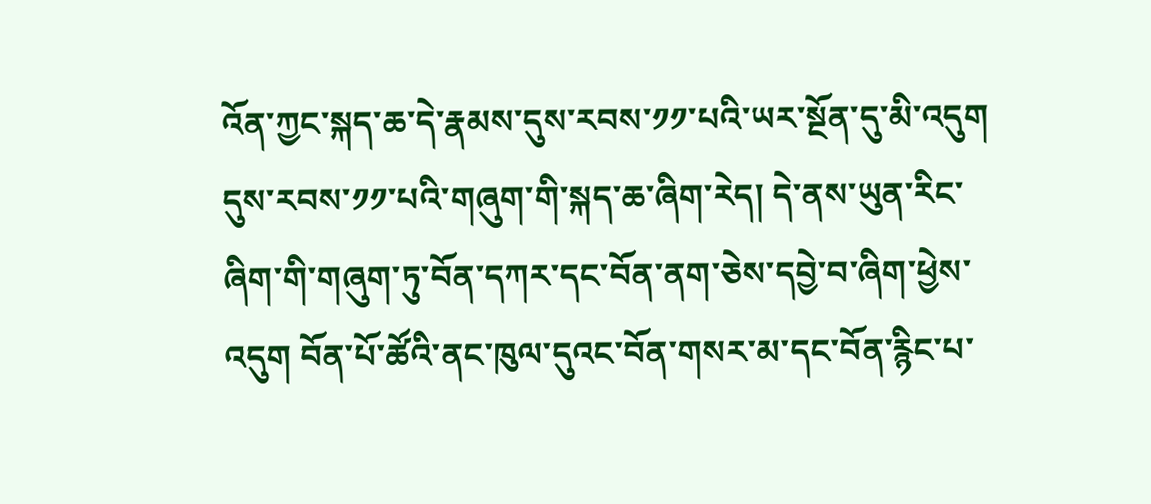འོན་ཀྱང་སྐད་ཆ་དེ་རྣམས་དུས་རབས་༡༡་པའི་ཡར་སྔོན་དུ་མི་འདུག དུས་རབས་༡༡་པའི་གཞུག་གི་སྐད་ཆ་ཞིག་རེད། དེ་ནས་ཡུན་རིང་ཞིག་གི་གཞུག་ཏུ་བོན་དཀར་དང་བོན་ནག་ཅེས་དབྱེ་བ་ཞིག་ཕྱེས་འདུག བོན་པོ་ཚོའི་ནང་ཁུལ་དུའང་བོན་གསར་མ་དང་བོན་རྙིང་པ་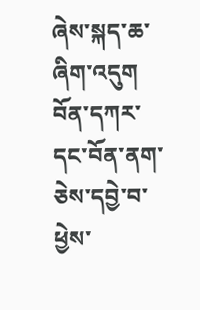ཞེས་སྐད་ཆ་ཞིག་འདུག བོན་དཀར་དང་བོན་ནག་ཅེས་དབྱེ་བ་ཕྱེས་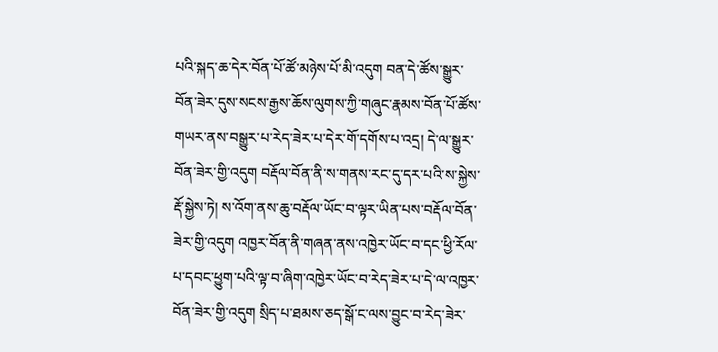པའི་སྐད་ཆ་དེར་བོན་པོ་ཚོ་མཉེས་པོ་མི་འདུག བན་དེ་ཚོས་སྒྱུར་བོན་ཟེར་དུས་སངས་རྒྱས་ཆོས་ལུགས་ཀྱི་གཞུང་རྣམས་བོན་པོ་ཚོས་གཡར་ནས་བསྒྱུར་པ་རེད་ཟེར་པ་དེར་གོ་དགོས་པ་འདྲ། དེ་ལ་སྒྱུར་བོན་ཟེར་གྱི་འདུག བརྡོལ་བོན་ནི་ས་གནས་རང་དུ་དར་པའི་ས་སྐྱེས་རྡོ་སྐྱེས་ཏེ། ས་འོག་ནས་ཆུ་བརྡོལ་ཡོང་བ་ལྟར་ཡིན་པས་བརྡོལ་བོན་ཟེར་གྱི་འདུག འཁྱར་བོན་ནི་གཞན་ནས་འཁྱེར་ཡོང་བ་དང་ཕྱི་རོལ་པ་དབང་ཕྱུག་པའི་ལྟ་བ་ཞིག་འཁྱེར་ཡོང་བ་རེད་ཟེར་པ་དེ་ལ་འཁྱར་བོན་ཟེར་གྱི་འདུག སྲིད་པ་ཐམས་ཅད་སྒོ་ང་ལས་བྱུང་བ་རེད་ཟེར་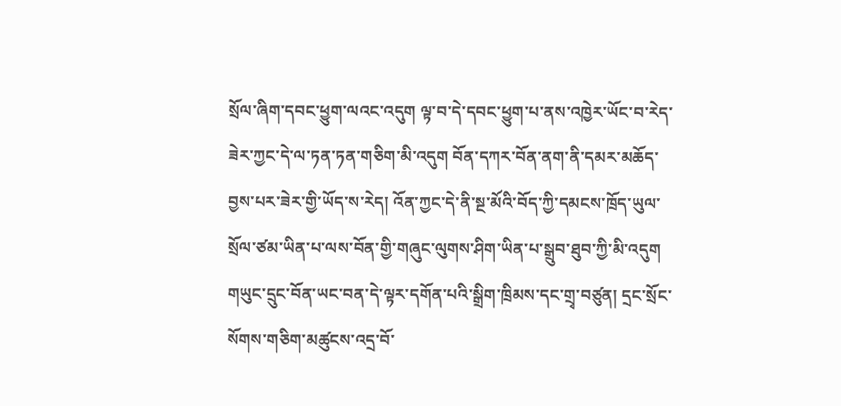སྲོལ་ཞིག་དབང་ཕྱུག་ལའང་འདུག ལྟ་བ་དེ་དབང་ཕྱུག་པ་ནས་འཁྱེར་ཡོང་བ་རེད་ཟེར་ཀྱང་དེ་ལ་ཏན་ཏན་གཅིག་མི་འདུག བོན་དཀར་བོན་ནག་ནི་དམར་མཆོད་བྱས་པར་ཟེར་གྱི་ཡོད་ས་རེད། འོན་ཀྱང་དེ་ནི་སྔ་མོའི་བོད་ཀྱི་དམངས་ཁྲོད་ཡུལ་སྲོལ་ཙམ་ཡིན་པ་ལས་བོན་གྱི་གཞུང་ལུགས་ཤིག་ཡིན་པ་སྒྲུབ་ཐུབ་ཀྱི་མི་འདུག གཡུང་དྲུང་བོན་ཡང་བན་དེ་ལྟར་དགོན་པའི་སྒྲིག་ཁྲིམས་དང་གྲྭ་བཙུན། དྲང་སྲོང་སོགས་གཅིག་མཚུངས་འདྲ་བོ་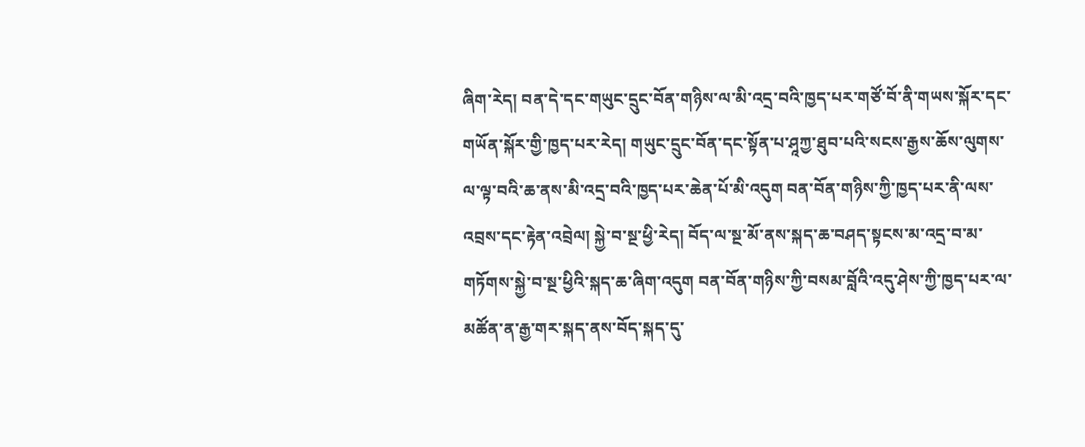ཞིག་རེད། བན་དེ་དང་གཡུང་དྲུང་བོན་གཉིས་ལ་མི་འདྲ་བའི་ཁྱད་པར་གཙོ་བོ་ནི་གཡས་སྐོར་དང་གཡོན་སྐོར་གྱི་ཁྱད་པར་རེད། གཡུང་དྲུང་བོན་དང་སྟོན་པ་ཤཱཀྱ་ཐུབ་པའི་སངས་རྒྱས་ཆོས་ལུགས་ལ་ལྟ་བའི་ཆ་ནས་མི་འདྲ་བའི་ཁྱད་པར་ཆེན་པོ་མི་འདུག བན་བོན་གཉིས་ཀྱི་ཁྱད་པར་ནི་ལས་འབྲས་དང་རྟེན་འབྲེལ། སྐྱེ་བ་སྔ་ཕྱི་རེད། བོད་ལ་སྔ་མོ་ནས་སྐད་ཆ་བཤད་སྟངས་མ་འདྲ་བ་མ་གཏོགས་སྐྱེ་བ་སྔ་ཕྱིའི་སྐད་ཆ་ཞིག་འདུག བན་བོན་གཉིས་ཀྱི་བསམ་བློའི་འདུ་ཤེས་ཀྱི་ཁྱད་པར་ལ་མཚོན་ན་རྒྱ་གར་སྐད་ནས་བོད་སྐད་དུ་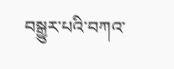བསྒྱུར་པའི་བཀའ་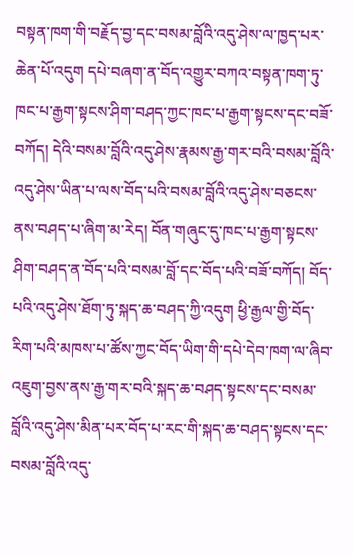བསྟན་ཁག་གི་བརྗོད་བྱ་དང་བསམ་བློའི་འདུ་ཤེས་ལ་ཁྱད་པར་ཆེན་པོ་འདུག དཔེ་བཞག་ན་བོད་འགྱུར་བཀའ་བསྟན་ཁག་ཏུ་ཁང་པ་རྒྱག་སྟངས་ཤིག་བཤད་ཀྱང་ཁང་པ་རྒྱག་སྟངས་དང་བཟོ་བཀོད། དེའི་བསམ་བློའི་འདུ་ཤེས་རྣམས་རྒྱ་གར་བའི་བསམ་བློའི་འདུ་ཤེས་ཡིན་པ་ལས་བོད་པའི་བསམ་བློའི་འདུ་ཤེས་བཅངས་ནས་བཤད་པ་ཞིག་མ་རེད། བོན་གཞུང་དུ་ཁང་པ་རྒྱག་སྟངས་ཤིག་བཤད་ན་བོད་པའི་བསམ་བློ་དང་བོད་པའི་བཟོ་བཀོད། བོད་པའི་འདུ་ཤེས་ཐོག་ཏུ་སྐད་ཆ་བཤད་ཀྱི་འདུག ཕྱི་རྒྱལ་གྱི་བོད་རིག་པའི་མཁས་པ་ཚོས་ཀྱང་བོད་ཡིག་གི་དཔེ་དེབ་ཁག་ལ་ཞིབ་འཇུག་བྱས་ནས་རྒྱ་གར་བའི་སྐད་ཆ་བཤད་སྟངས་དང་བསམ་བློའི་འདུ་ཤེས་མིན་པར་བོད་པ་རང་གི་སྐད་ཆ་བཤད་སྟངས་དང་བསམ་བློའི་འདུ་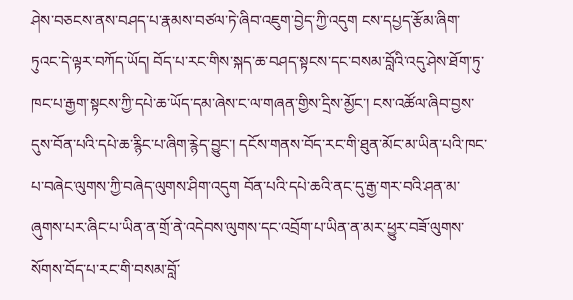ཤེས་བཅངས་ནས་བཤད་པ་རྣམས་བཙལ་ཏེ་ཞིབ་འཇུག་བྱེད་ཀྱི་འདུག ངས་དཔྱད་རྩོམ་ཞིག་ཏུའང་དེ་ལྟར་བཀོད་ཡོད། བོད་པ་རང་གིས་སྐད་ཆ་བཤད་སྟངས་དང་བསམ་བློའི་འདུ་ཤེས་ཐོག་ཏུ་ཁང་པ་རྒྱག་སྟངས་ཀྱི་དཔེ་ཆ་ཡོད་དམ་ཞེས་ང་ལ་གཞན་གྱིས་དྲིས་མྱོང་། ངས་འཚོལ་ཞིབ་བྱས་དུས་བོན་པའི་དཔེ་ཆ་རྙིང་པ་ཞིག་རྙེད་བྱུང་། དངོས་གནས་བོད་རང་གི་ཐུན་མོང་མ་ཡིན་པའི་ཁང་པ་བཞེང་ལུགས་ཀྱི་བཞེད་ལུགས་ཤིག་འདུག བོན་པའི་དཔེ་ཆའི་ནང་དུ་རྒྱ་གར་བའི་ཤན་མ་ཞུགས་པར་ཞིང་པ་ཡིན་ན་གྲོ་ནེ་འདེབས་ལུགས་དང་འབྲོག་པ་ཡིན་ན་མར་ཕྱུར་བཟོ་ལུགས་སོགས་བོད་པ་རང་གི་བསམ་བློ་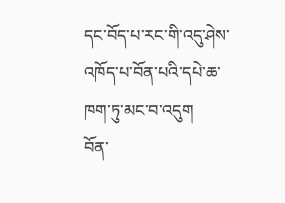དང་བོད་པ་རང་གི་འདུ་ཤེས་འཁོད་པ་བོན་པའི་དཔེ་ཆ་ཁག་ཏུ་མང་བ་འདུག
བོན་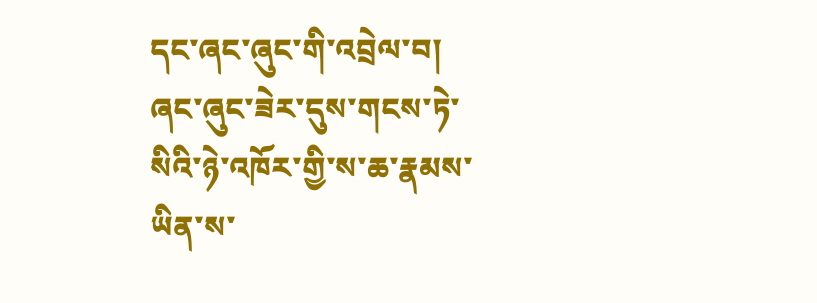དང་ཞང་ཞུང་གི་འབྲེལ་བ།
ཞང་ཞུང་ཟེར་དུས་གངས་ཏེ་སིའི་ཉེ་འཁོར་གྱི་ས་ཆ་རྣམས་ཡིན་ས་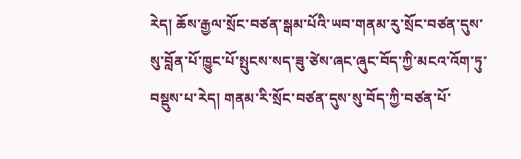རེད། ཆོས་རྒྱལ་སྲོང་བཙན་སྒམ་པོའི་ཡབ་གནམ་རུ་སྲོང་བཙན་དུས་སུ་བློན་པོ་ཁྱུང་པོ་སྤུངས་སད་ཟུ་ཙེས་ཞང་ཞུང་བོད་ཀྱི་མངའ་འོག་ཏུ་བསྡུས་པ་རེད། གནམ་རི་སྲོང་བཙན་དུས་སུ་བོད་ཀྱི་བཙན་པོ་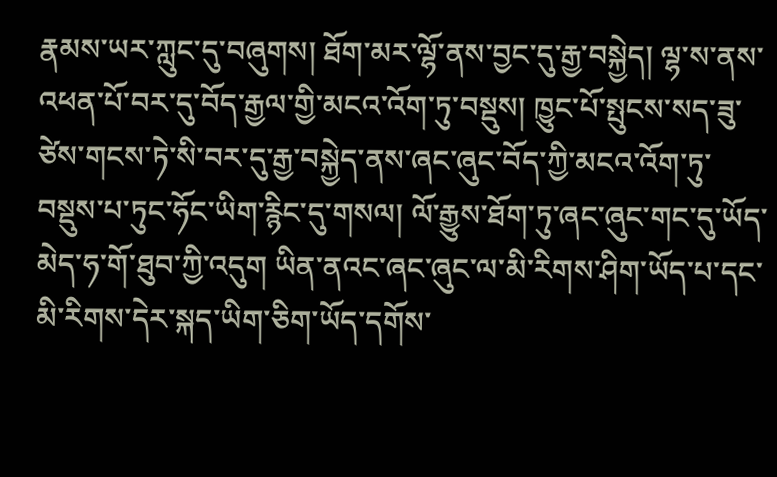རྣམས་ཡར་ཀླུང་དུ་བཞུགས། ཐོག་མར་ལྷོ་ནས་བྱང་དུ་རྒྱ་བསྐྱེད། ལྷ་ས་ནས་འཕན་པོ་བར་དུ་བོད་རྒྱལ་གྱི་མངའ་འོག་ཏུ་བསྡུས། ཁྱུང་པོ་སྤུངས་སད་ཟུ་ཙེས་གངས་ཏེ་སི་བར་དུ་རྒྱ་བསྐྱེད་ནས་ཞང་ཞུང་བོད་ཀྱི་མངའ་འོག་ཏུ་བསྡུས་པ་ཏུང་ཧོང་ཡིག་རྙིང་དུ་གསལ། ལོ་རྒྱུས་ཐོག་ཏུ་ཞང་ཞུང་གང་དུ་ཡོད་མེད་ཧ་གོ་ཐུབ་ཀྱི་འདུག ཡིན་ནའང་ཞང་ཞུང་ལ་མི་རིགས་ཤིག་ཡོད་པ་དང་མི་རིགས་དེར་སྐད་ཡིག་ཅིག་ཡོད་དགོས་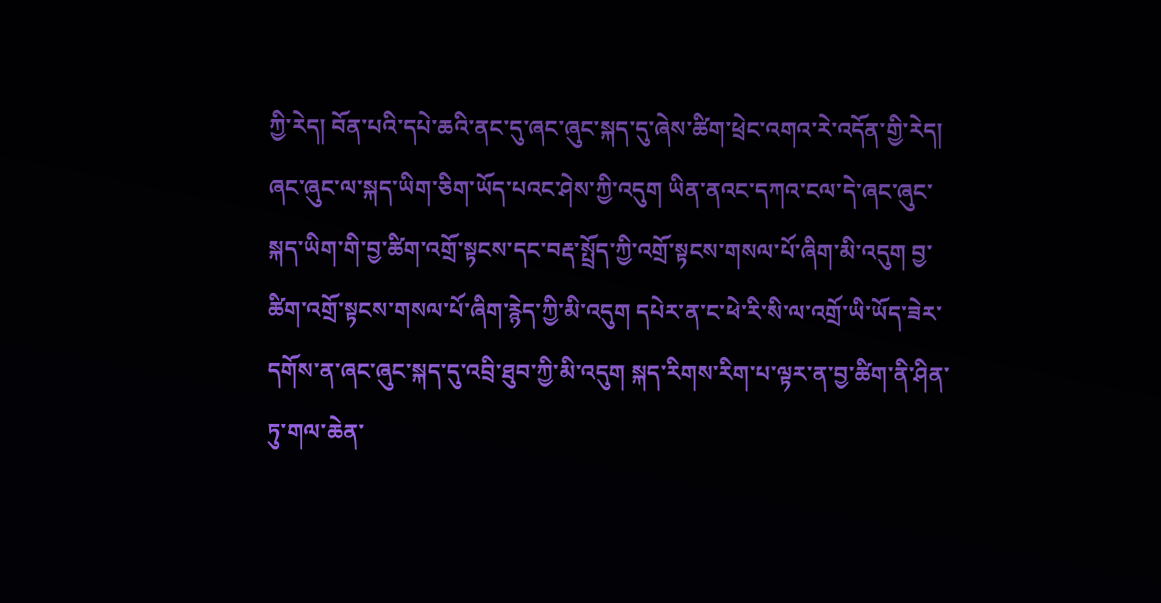ཀྱི་རེད། བོན་པའི་དཔེ་ཆའི་ནང་དུ་ཞང་ཞུང་སྐད་དུ་ཞེས་ཚིག་ཕྲེང་འགའ་རེ་འདོན་གྱི་རེད། ཞང་ཞུང་ལ་སྐད་ཡིག་ཅིག་ཡོད་པའང་ཤེས་ཀྱི་འདུག ཡིན་ནའང་དཀའ་ངལ་དེ་ཞང་ཞུང་སྐད་ཡིག་གི་བྱ་ཚིག་འགྲོ་སྟངས་དང་བརྡ་སྤྲོད་ཀྱི་འགྲོ་སྟངས་གསལ་པོ་ཞིག་མི་འདུག བྱ་ཚིག་འགྲོ་སྟངས་གསལ་པོ་ཞིག་རྙེད་ཀྱི་མི་འདུག དཔེར་ན་ང་ཕེ་རི་སི་ལ་འགྲོ་ཡི་ཡོད་ཟེར་དགོས་ན་ཞང་ཞུང་སྐད་དུ་འབྲི་ཐུབ་ཀྱི་མི་འདུག སྐད་རིགས་རིག་པ་ལྟར་ན་བྱ་ཚིག་ནི་ཤིན་ཏུ་གལ་ཆེན་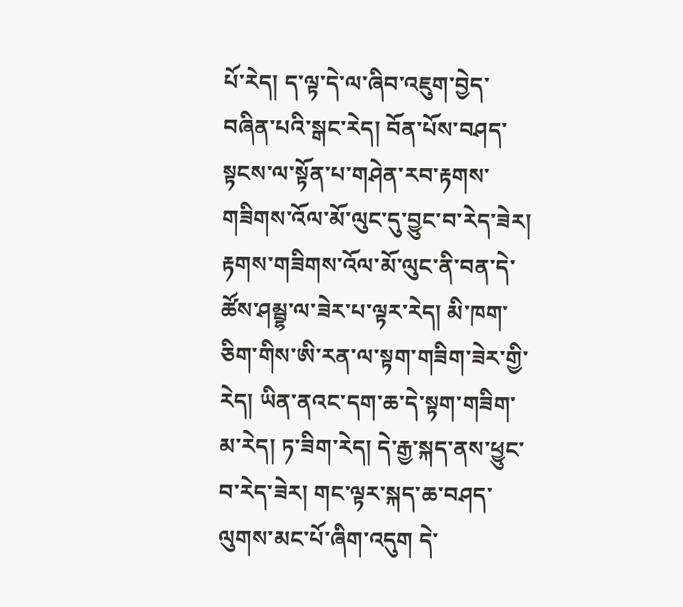པོ་རེད། ད་ལྟ་དེ་ལ་ཞིབ་འཇུག་བྱེད་བཞིན་པའི་སྒང་རེད། བོན་པོས་བཤད་སྟངས་ལ་སྟོན་པ་གཤེན་རབ་རྟགས་གཟིགས་འོལ་མོ་ལུང་དུ་བྱུང་བ་རེད་ཟེར། རྟགས་གཟིགས་འོལ་མོ་ལུང་ནི་བན་དེ་ཚོས་ཤམྦྷ་ལ་ཟེར་པ་ལྟར་རེད། མི་ཁག་ཅིག་གིས་ཨི་རན་ལ་སྟག་གཟིག་ཟེར་གྱི་རེད། ཡིན་ནའང་དག་ཆ་དེ་སྟག་གཟིག་མ་རེད། ཏ་ཟིག་རེད། དེ་རྒྱ་སྐད་ནས་ཕྱུང་བ་རེད་ཟེར། གང་ལྟར་སྐད་ཆ་བཤད་ལུགས་མང་པོ་ཞིག་འདུག དེ་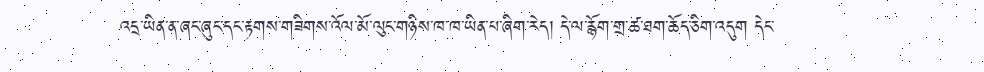འདྲ་ཡིན་ན་ཞང་ཞུང་དང་རྟགས་གཟིགས་འོལ་མོ་ལུང་གཉིས་ཁ་ཁ་ཡིན་པ་ཞིག་རེད། དེ་ལ་རྙོག་གྲ་ཚ་ཐག་ཆོད་ཅིག་འདུག དེང་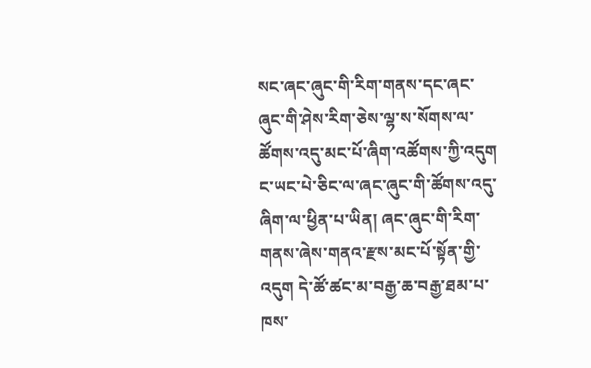སང་ཞང་ཞུང་གི་རིག་གནས་དང་ཞང་ཞུང་གི་ཤེས་རིག་ཅེས་ལྷ་ས་སོགས་ལ་ཚོགས་འདུ་མང་པོ་ཞིག་འཚོགས་ཀྱི་འདུག ང་ཡང་པེ་ཅིང་ལ་ཞང་ཞུང་གི་ཚོགས་འདུ་ཞིག་ལ་ཕྱིན་པ་ཡིན། ཞང་ཞུང་གི་རིག་གནས་ཞེས་གནའ་རྫས་མང་པོ་སྟོན་གྱི་འདུག དེ་ཚོ་ཚང་མ་བརྒྱ་ཆ་བརྒྱ་ཐམ་པ་ཁས་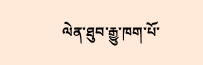ལེན་ཐུབ་རྒྱུ་ཁག་པོ་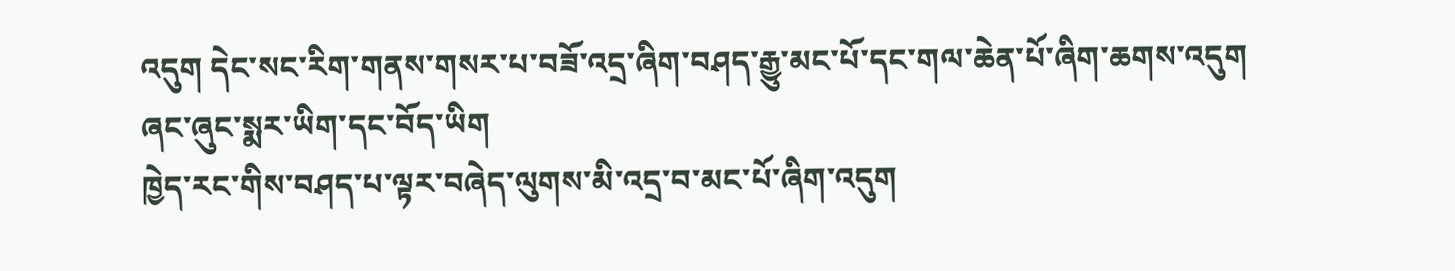འདུག དེང་སང་རིག་གནས་གསར་པ་བཟོ་འདྲ་ཞིག་བཤད་རྒྱུ་མང་པོ་དང་གལ་ཆེན་པོ་ཞིག་ཆགས་འདུག
ཞང་ཞུང་སྨར་ཡིག་དང་བོད་ཡིག
ཁྱེད་རང་གིས་བཤད་པ་ལྟར་བཞེད་ལུགས་མི་འདྲ་བ་མང་པོ་ཞིག་འདུག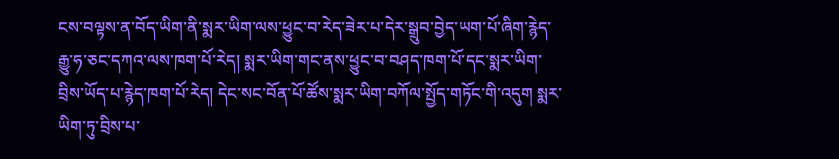ངས་བལྟས་ན་བོད་ཡིག་ནི་སྨར་ཡིག་ལས་ཕྱུང་བ་རེད་ཟེར་པ་དེར་སྒྲུབ་བྱེད་ཡག་པོ་ཞིག་རྙེད་རྒྱུ་ཧ་ཅང་དཀའ་ལས་ཁག་པོ་རེད། སྨར་ཡིག་གང་ནས་ཕྱུང་བ་བཤད་ཁག་པོ་དང་སྨར་ཡིག་བྲིས་ཡོད་པ་རྙེད་ཁག་པོ་རེད། དེང་སང་བོན་པོ་ཚོས་སྨར་ཡིག་བཀོལ་སྤྱོད་གཏོང་གི་འདུག སྨར་ཡིག་ཏུ་བྲིས་པ་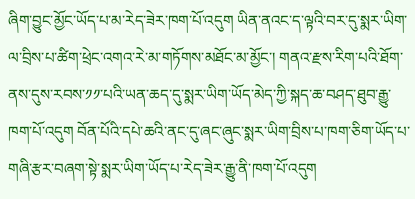ཞིག་བྱུང་མྱོང་ཡོད་པ་མ་རེད་ཟེར་ཁག་པོ་འདུག ཡིན་ནའང་ད་ལྟའི་བར་དུ་སྨར་ཡིག་ལ་བྲིས་པ་ཚིག་ཕྲེང་འགའ་རེ་མ་གཏོགས་མཐོང་མ་མྱོང་། གནའ་རྫས་རིག་པའི་ཐོག་ནས་དུས་རབས་༡༡་པའི་ཡན་ཆད་དུ་སྨར་ཡིག་ཡོད་མེད་ཀྱི་སྐད་ཆ་བཤད་ཐུབ་རྒྱུ་ཁག་པོ་འདུག བོན་པོའི་དཔེ་ཆའི་ནང་དུ་ཞང་ཞུང་སྨར་ཡིག་བྲིས་པ་ཁག་ཅིག་ཡོད་པ་གཞི་རྩར་བཞག་སྟེ་སྨར་ཡིག་ཡོད་པ་རེད་ཟེར་རྒྱུ་ནི་ཁག་པོ་འདུག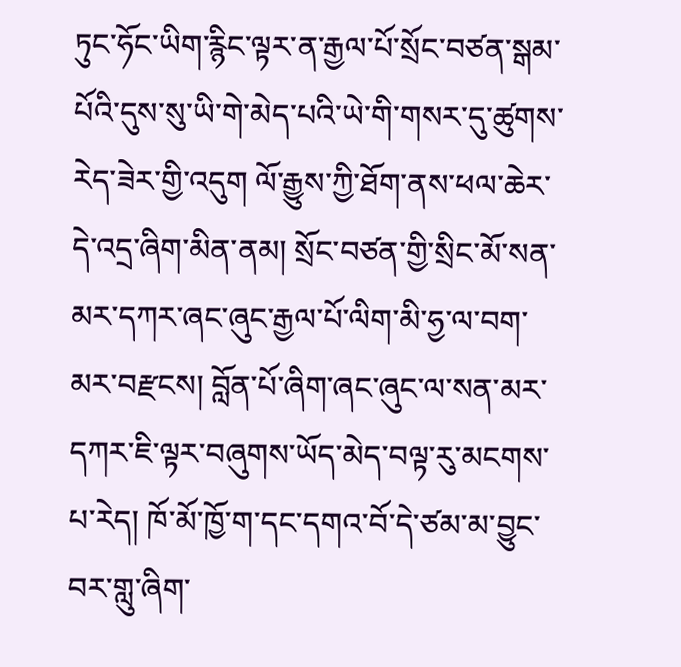ཏུང་ཧོང་ཡིག་རྙིང་ལྟར་ན་རྒྱལ་པོ་སྲོང་བཙན་སྒམ་པོའི་དུས་སུ་ཡི་གེ་མེད་པའི་ཡེ་གི་གསར་དུ་ཚུགས་རེད་ཟེར་གྱི་འདུག ལོ་རྒྱུས་ཀྱི་ཐོག་ནས་ཕལ་ཆེར་དེ་འདྲ་ཞིག་མིན་ནམ། སྲོང་བཙན་གྱི་སྲིང་མོ་སན་མར་དཀར་ཞང་ཞུང་རྒྱལ་པོ་ལིག་མི་ཧྱ་ལ་བག་མར་བརྫངས། བློན་པོ་ཞིག་ཞང་ཞུང་ལ་སན་མར་དཀར་ཇི་ལྟར་བཞུགས་ཡོད་མེད་བལྟ་རུ་མངགས་པ་རེད། ཁོ་མོ་ཁྱོ་ག་དང་དགའ་བོ་དེ་ཙམ་མ་བྱུང་བར་གླུ་ཞིག་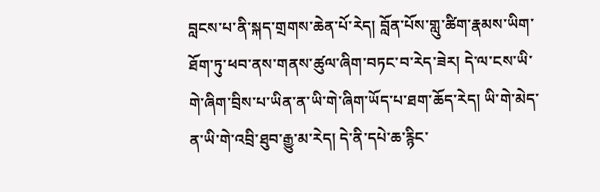བླངས་པ་ནི་སྐད་གྲགས་ཆེན་པོ་རེད། བློན་པོས་གླུ་ཚིག་རྣམས་ཡིག་ཐོག་ཏུ་ཕབ་ནས་གནས་ཚུལ་ཞིག་བཏང་བ་རེད་ཟེར། དེ་ལ་ངས་ཡི་གེ་ཞིག་བྲིས་པ་ཡིན་ན་ཡི་གེ་ཞིག་ཡོད་པ་ཐག་ཆོད་རེད། ཡི་གེ་མེད་ན་ཡི་གེ་འབྲི་ཐུབ་རྒྱུ་མ་རེད། དེ་ནི་དཔེ་ཆ་རྙིང་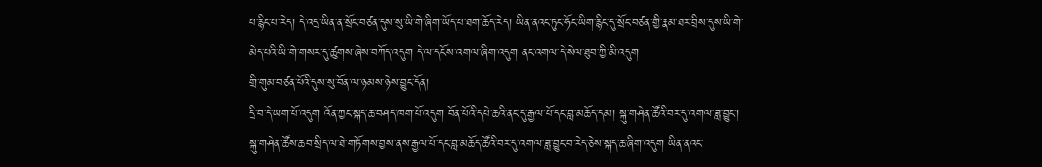པ་རྙིང་པ་རེད། དེ་འདྲ་ཡིན་ན་སྲོང་བཙན་དུས་སུ་ཡི་གེ་ཞིག་ཡོད་པ་ཐག་ཆོད་རེད། ཡིན་ནའང་ཏུང་ཧོང་ཡིག་རྙིང་དུ་སྲོང་བཙན་གྱི་རྣམ་ཐར་བྲིས་དུས་ཡི་གེ་མེད་པའི་ཡི་གེ་གསར་དུ་ཚུགས་ཞེས་བཀོད་འདུག དེ་ལ་དངོས་འགལ་ཞིག་འདུག ནང་འགལ་དེ་སེལ་ཐུབ་ཀྱི་མི་འདུག
གྲི་གུམ་བཙན་པོའི་དུས་སུ་བོན་ལ་ཉམས་ཉེས་བྱུང་དོན།
དྲི་བ་དེ་ཡག་པོ་འདུག འོན་ཀྱང་སྐད་ཆ་བཤད་ཁག་པོ་འདུག བོན་པོའི་དཔེ་ཆའི་ནང་དུ་རྒྱལ་པོ་དང་བླ་མཆོད་དམ། སྐུ་གཤེན་ཚོའི་བར་དུ་འགལ་ཟླ་བྱུང་། སྐུ་གཤེན་ཚོས་ཆབ་སྲིད་ལ་ཐེ་གཏོགས་བྱས་ནས་རྒྱལ་པོ་དང་བླ་མཆོད་ཚོའི་བར་དུ་འགལ་ཟླ་བྱུང་བ་རེད་ཅེས་སྐད་ཆ་ཞིག་འདུག ཡིན་ནའང་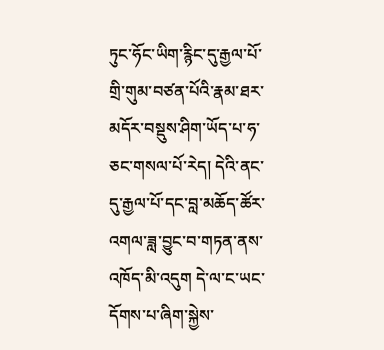ཏུང་ཧོང་ཡིག་རྙིང་དུ་རྒྱལ་པོ་གྲི་གུམ་བཙན་པོའི་རྣམ་ཐར་མདོར་བསྡུས་ཤིག་ཡོད་པ་ཧ་ཅང་གསལ་པོ་རེད། དེའི་ནང་དུ་རྒྱལ་པོ་དང་བླ་མཆོད་ཚོར་འགལ་ཟླ་བྱུང་བ་གཏན་ནས་འཁོད་མི་འདུག དེ་ལ་ང་ཡང་དོགས་པ་ཞིག་སྐྱེས་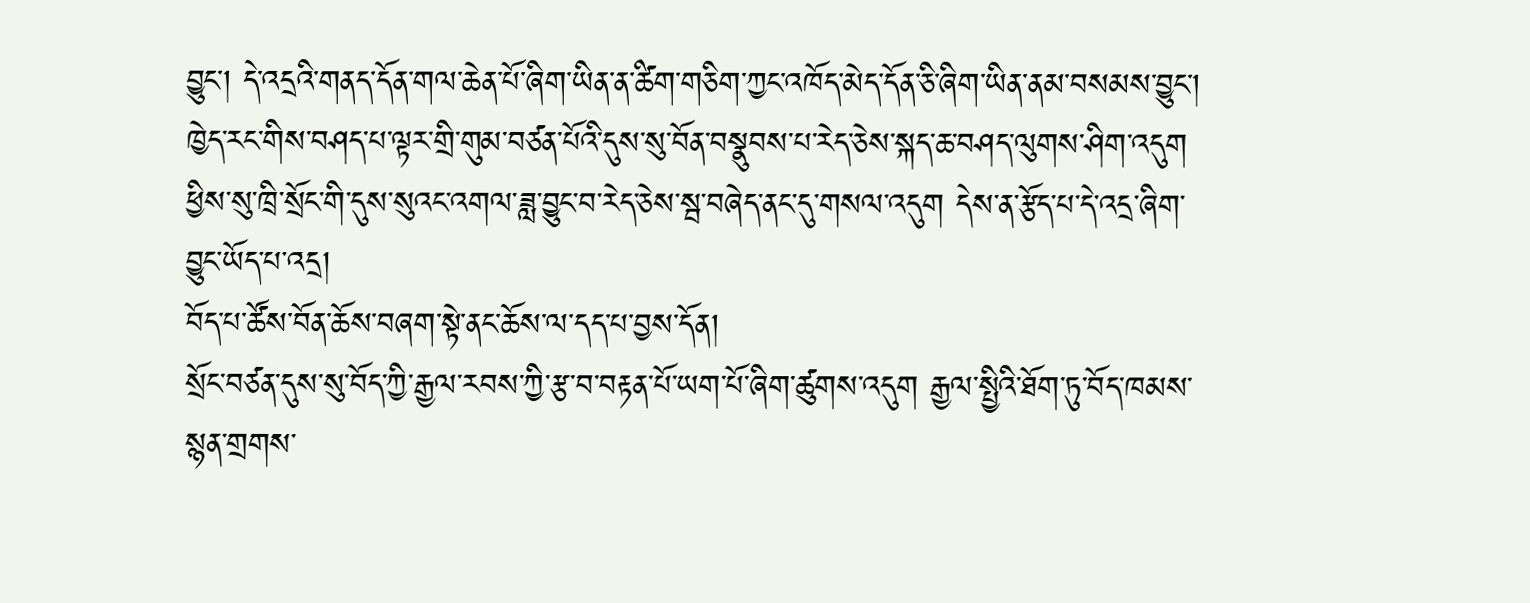བྱུང་། དེ་འདྲའི་གནད་དོན་གལ་ཆེན་པོ་ཞིག་ཡིན་ན་ཚིག་གཅིག་ཀྱང་འཁོད་མེད་དོན་ཅི་ཞིག་ཡིན་ནམ་བསམས་བྱུང་། ཁྱེད་རང་གིས་བཤད་པ་ལྟར་གྲི་གུམ་བཙན་པོའི་དུས་སུ་བོན་བསྣུབས་པ་རེད་ཅེས་སྐད་ཆ་བཤད་ལུགས་ཤིག་འདུག ཕྱིས་སུ་ཁྲི་སྲོང་གི་དུས་སུའང་འགལ་ཟླ་བྱུང་བ་རེད་ཅེས་སྦ་བཞེད་ནང་དུ་གསལ་འདུག དེས་ན་རྩོད་པ་དེ་འདྲ་ཞིག་བྱུང་ཡོད་པ་འདྲ།
བོད་པ་ཚོས་བོན་ཆོས་བཞག་སྟེ་ནང་ཆོས་ལ་དད་པ་བྱས་དོན།
སྲོང་བཙན་དུས་སུ་བོད་ཀྱི་རྒྱལ་རབས་ཀྱི་རྩ་བ་བརྟན་པོ་ཡག་པོ་ཞིག་ཚུགས་འདུག རྒྱལ་སྤྱིའི་ཐོག་ཏུ་བོད་ཁམས་སྙན་གྲགས་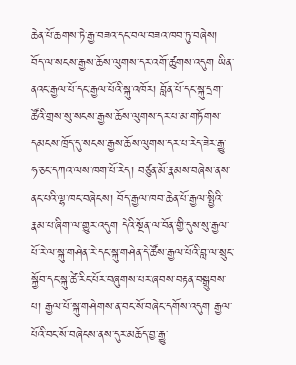ཆེན་པོ་ཆགས་ཏེ་རྒྱ་བཟའ་དང་བལ་བཟའ་ཁབ་ཏུ་བཞེས། བོད་ལ་སངས་རྒྱས་ཆོས་ལུགས་དར་འགོ་ཚུགས་འདུག ཡིན་ནའང་རྒྱལ་པོ་དང་རྒྱལ་པོའི་སྐུ་འཁོར། བློན་པོ་དང་སྐུ་དྲག་ཚོའི་གྲས་སུ་སངས་རྒྱས་ཆོས་ལུགས་དར་པ་མ་གཏོགས་དམངས་ཁྲོད་དུ་སངས་རྒྱས་ཆོས་ལུགས་དར་པ་རེད་ཟེར་རྒྱུ་ཧ་ཅང་དཀའ་ལས་ཁག་པོ་རེད། བཙུན་མོ་རྣམས་བཞེས་ནས་ནང་པའི་ལྷ་ཁང་བཞེངས། བོད་རྒྱལ་ཁབ་ཆེན་པོ་རྒྱལ་སྤྱིའི་རྣམ་པ་ཞིག་ལ་གྱུར་འདུག དེའི་སྔོན་ལ་བོན་གྱི་དུས་སུ་རྒྱལ་པོ་རེ་ལ་སྐུ་གཤེན་རེ་དང་སྐུ་གཤེན་དེ་ཚོས་རྒྱལ་པོའི་བླ་ལ་སྲུང་སྐྱོབ་དང་སྐུ་ཚེ་རིང་པོར་བཞུགས་པར་ཞབས་བརྟན་བསྒྲུབས་པ། རྒྱལ་པོ་སྐུ་གཤེགས་ན་བང་སོ་བཞེང་དགོས་འདུག རྒྱལ་པོའི་བང་སོ་བཞེངས་ནས་དུར་མཆོད་བྱ་རྒྱུ་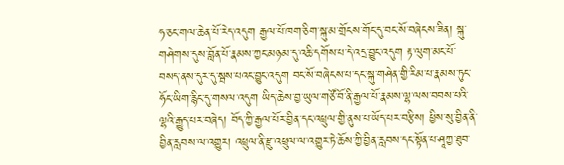ཧ་ཅང་གལ་ཆེན་པོ་རེད་འདུག རྒྱལ་པོ་ཁག་ཅིག་སྐུ་མ་གྲོངས་གོང་དུ་བང་སོ་བཞེངས་ཟིན། སྐུ་གཤེགས་དུས་བློན་པོ་རྣམས་ཀྱང་མཉམ་དུ་འཆི་དགོས་པ་དེ་འདྲ་བྱུང་འདུག རྟ་ལུག་མང་པོ་བསད་ནས་དུར་དུ་སྦས་པའང་བྱུང་འདུག བང་སོ་བཞེངས་པ་དང་སྐུ་གཤེན་གྱི་རིམ་པ་རྣམས་ཏུང་ཧོང་ཡིག་རྙིང་དུ་གསལ་འདུག ཡིད་ཆེས་བྱ་ཡུལ་གཙོ་བོ་ནི་རྒྱལ་པོ་རྣམས་ལྷ་ལས་བབས་པའི་ལྷའི་རྒྱུད་པར་བཞེད། བོད་ཀྱི་རྒྱལ་པོར་བྱིན་དང་འཕྲུལ་གྱི་ནུས་པ་ཡོད་པར་བརྩིས། ཕྱིས་སུ་བྱིན་ནི་བྱིན་རླབས་ལ་འགྱུར། འཕྲུལ་ནི་རྫུ་འཕྲུལ་ལ་འགྱུར་ཏེ་ཆོས་ཀྱི་བྱིན་རླབས་དང་སྟོན་པ་ཤཱཀྱ་ཐུབ་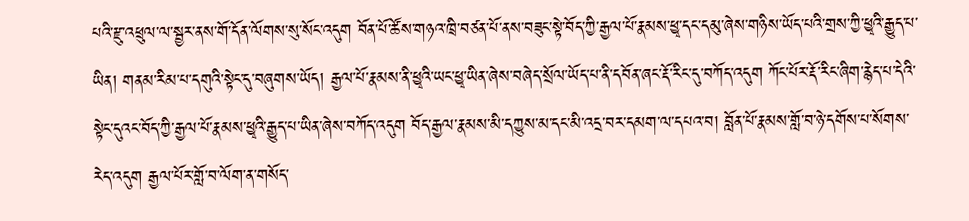པའི་རྫུ་འཕྲུལ་ལ་སྦྱར་ནས་གོ་དོན་ལོགས་སུ་སོང་འདུག བོན་པོ་ཚོས་གཉའ་ཁྲི་བཙན་པོ་ནས་བཟུང་སྟེ་བོད་ཀྱི་རྒྱལ་པོ་རྣམས་ཕྱྭ་དང་དམུ་ཞེས་གཉིས་ཡོད་པའི་གྲས་ཀྱི་ཕྱྭའི་རྒྱུད་པ་ཡིན། གནམ་རིམ་པ་དགུའི་སྟེང་དུ་བཞུགས་ཡོད། རྒྱལ་པོ་རྣམས་ནི་ཕྱྭའི་ཡང་ཕྱྭ་ཡིན་ཞེས་བཞེད་སྲོལ་ཡོད་པ་ནི་དབོན་ཞང་རྡོ་རིང་དུ་བཀོད་འདུག ཀོང་པོར་རྡོ་རིང་ཞིག་རྙེད་པ་དེའི་སྟེང་དུའང་བོད་ཀྱི་རྒྱལ་པོ་རྣམས་ཕྱྭའི་རྒྱུད་པ་ཡིན་ཞེས་བཀོད་འདུག བོད་རྒྱལ་རྣམས་མི་དཀྱུས་མ་དང་མི་འདྲ་བར་དམག་ལ་དཔའ་བ། བློན་པོ་རྣམས་གློ་བ་ཉེ་དགོས་པ་སོགས་རེད་འདུག རྒྱལ་པོར་གློ་བ་ལོག་ན་གསོད་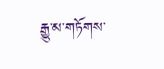རྒྱུ་མ་གཏོགས་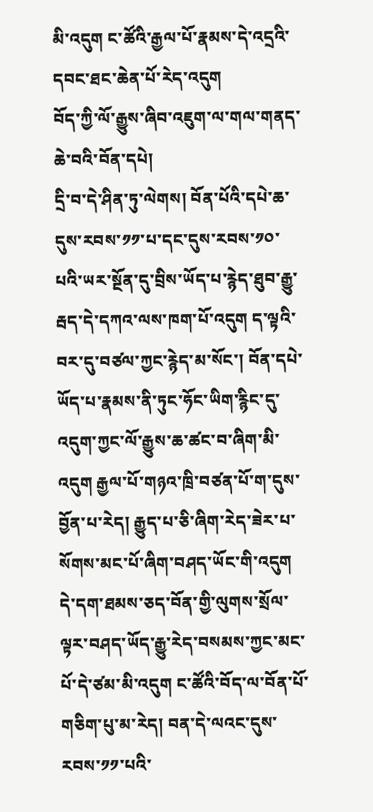མི་འདུག ང་ཚོའི་རྒྱལ་པོ་རྣམས་དེ་འདྲའི་དབང་ཐང་ཆེན་པོ་རེད་འདུག
བོད་ཀྱི་ལོ་རྒྱུས་ཞིབ་འཇུག་ལ་གལ་གནད་ཆེ་བའི་བོན་དཔེ།
དྲི་བ་དེ་ཤིན་ཏུ་ལེགས། བོན་པོའི་དཔེ་ཆ་དུས་རབས་༡༡་པ་དང་དུས་རབས་༡༠་པའི་ཡར་སྔོན་དུ་བྲིས་ཡོད་པ་རྙེད་ཐུབ་རྒྱུ་རྦད་དེ་དཀའ་ལས་ཁག་པོ་འདུག ད་ལྟའི་བར་དུ་བཙལ་ཀྱང་རྙེད་མ་སོང་། བོན་དཔེ་ཡོད་པ་རྣམས་ནི་ཏུང་ཧོང་ཡིག་རྙིང་དུ་འདུག་ཀྱང་ལོ་རྒྱུས་ཆ་ཚང་བ་ཞིག་མི་འདུག རྒྱལ་པོ་གཉའ་ཁྲི་བཙན་པོ་ག་དུས་བྱོན་པ་རེད། རྒྱུད་པ་ཅི་ཞིག་རེད་ཟེར་པ་སོགས་མང་པོ་ཞིག་བཤད་ཡོང་གི་འདུག དེ་དག་ཐམས་ཅད་བོན་གྱི་ལུགས་སྲོལ་ལྟར་བཤད་ཡོད་རྒྱུ་རེད་བསམས་ཀྱང་མང་པོ་དེ་ཙམ་མི་འདུག ང་ཚོའི་བོད་ལ་བོན་པོ་གཅིག་པུ་མ་རེད། བན་དེ་ལའང་དུས་རབས་༡༡་པའི་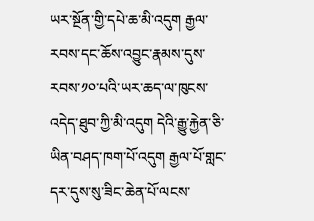ཡར་སྔོན་གྱི་དཔེ་ཆ་མི་འདུག རྒྱལ་རབས་དང་ཆོས་འབྱུང་རྣམས་དུས་རབས་༡༠་པའི་ཡར་ཆད་ལ་ཁུངས་འདེད་ཐུབ་ཀྱི་མི་འདུག དེའི་རྒྱུ་རྐྱེན་ཅི་ཡིན་བཤད་ཁག་པོ་འདུག རྒྱལ་པོ་གླང་དར་དུས་སུ་ཟིང་ཆེན་པོ་ལངས་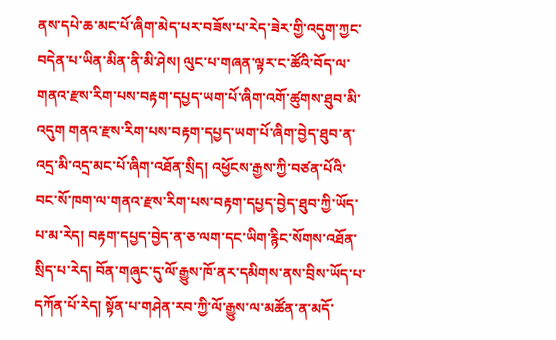ནས་དཔེ་ཆ་མང་པོ་ཞིག་མེད་པར་བཟོས་པ་རེད་ཟེར་གྱི་འདུག་ཀྱང་བདེན་པ་ཡིན་མིན་ནི་མི་ཤེས། ལུང་པ་གཞན་ལྟར་ང་ཚོའི་བོད་ལ་གནའ་རྫས་རིག་པས་བརྟག་དཔྱད་ཡག་པོ་ཞིག་འགོ་ཚུགས་ཐུབ་མི་འདུག གནའ་རྫས་རིག་པས་བརྟག་དཔྱད་ཡག་པོ་ཞིག་བྱེད་ཐུབ་ན་འདྲ་མི་འདྲ་མང་པོ་ཞིག་འཐོན་སྲིད། འཕྱོངས་རྒྱས་ཀྱི་བཙན་པོའི་བང་སོ་ཁག་ལ་གནའ་རྫས་རིག་པས་བརྟག་དཔྱད་བྱེད་ཐུབ་ཀྱི་ཡོད་པ་མ་རེད། བརྟག་དཔྱད་བྱེད་ན་ཅ་ལག་དང་ཡིག་རྙིང་སོགས་འཐོན་སྲིད་པ་རེད། བོན་གཞུང་དུ་ལོ་རྒྱུས་ཁོ་ནར་དམིགས་ནས་བྲིས་ཡོད་པ་དཀོན་པོ་རེད། སྟོན་པ་གཤེན་རབ་ཀྱི་ལོ་རྒྱུས་ལ་མཚོན་ན་མདོ་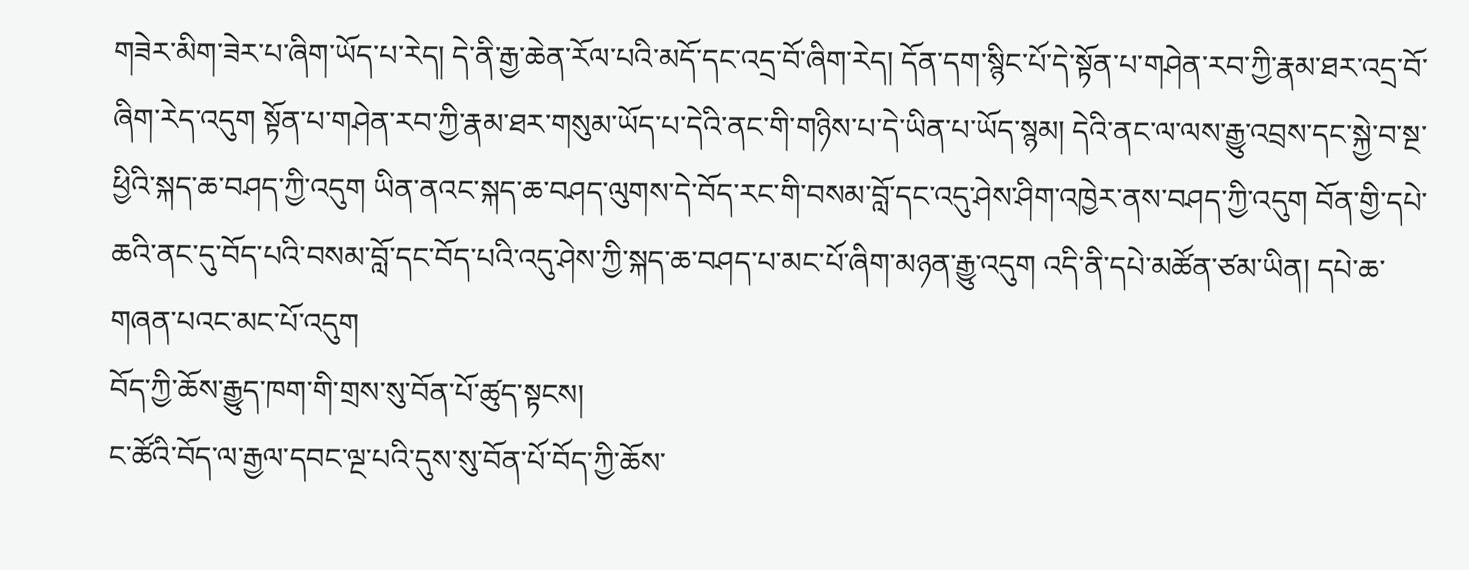གཟེར་མིག་ཟེར་པ་ཞིག་ཡོད་པ་རེད། དེ་ནི་རྒྱ་ཆེན་རོལ་པའི་མདོ་དང་འདྲ་བོ་ཞིག་རེད། དོན་དག་སྙིང་པོ་དེ་སྟོན་པ་གཤེན་རབ་ཀྱི་རྣམ་ཐར་འདྲ་བོ་ཞིག་རེད་འདུག སྟོན་པ་གཤེན་རབ་ཀྱི་རྣམ་ཐར་གསུམ་ཡོད་པ་དེའི་ནང་གི་གཉིས་པ་དེ་ཡིན་པ་ཡོད་སྙམ། དེའི་ནང་ལ་ལས་རྒྱུ་འབྲས་དང་སྐྱེ་བ་སྔ་ཕྱིའི་སྐད་ཆ་བཤད་ཀྱི་འདུག ཡིན་ནའང་སྐད་ཆ་བཤད་ལུགས་དེ་བོད་རང་གི་བསམ་བློ་དང་འདུ་ཤེས་ཤིག་འཁྱེར་ནས་བཤད་ཀྱི་འདུག བོན་གྱི་དཔེ་ཆའི་ནང་དུ་བོད་པའི་བསམ་བློ་དང་བོད་པའི་འདུ་ཤེས་ཀྱི་སྐད་ཆ་བཤད་པ་མང་པོ་ཞིག་མཉན་རྒྱུ་འདུག འདི་ནི་དཔེ་མཚོན་ཙམ་ཡིན། དཔེ་ཆ་གཞན་པའང་མང་པོ་འདུག
བོད་ཀྱི་ཆོས་རྒྱུད་ཁག་གི་གྲས་སུ་བོན་པོ་ཚུད་སྟངས།
ང་ཚོའི་བོད་ལ་རྒྱལ་དབང་ལྔ་པའི་དུས་སུ་བོན་པོ་བོད་ཀྱི་ཆོས་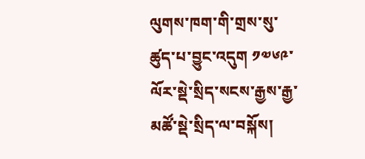ལུགས་ཁག་གི་གྲས་སུ་ཚུད་པ་བྱུང་འདུག ༡༧༦༩་ལོར་སྡེ་སྲིད་སངས་རྒྱས་རྒྱ་མཚོ་སྡེ་སྲིད་ལ་བསྐོས།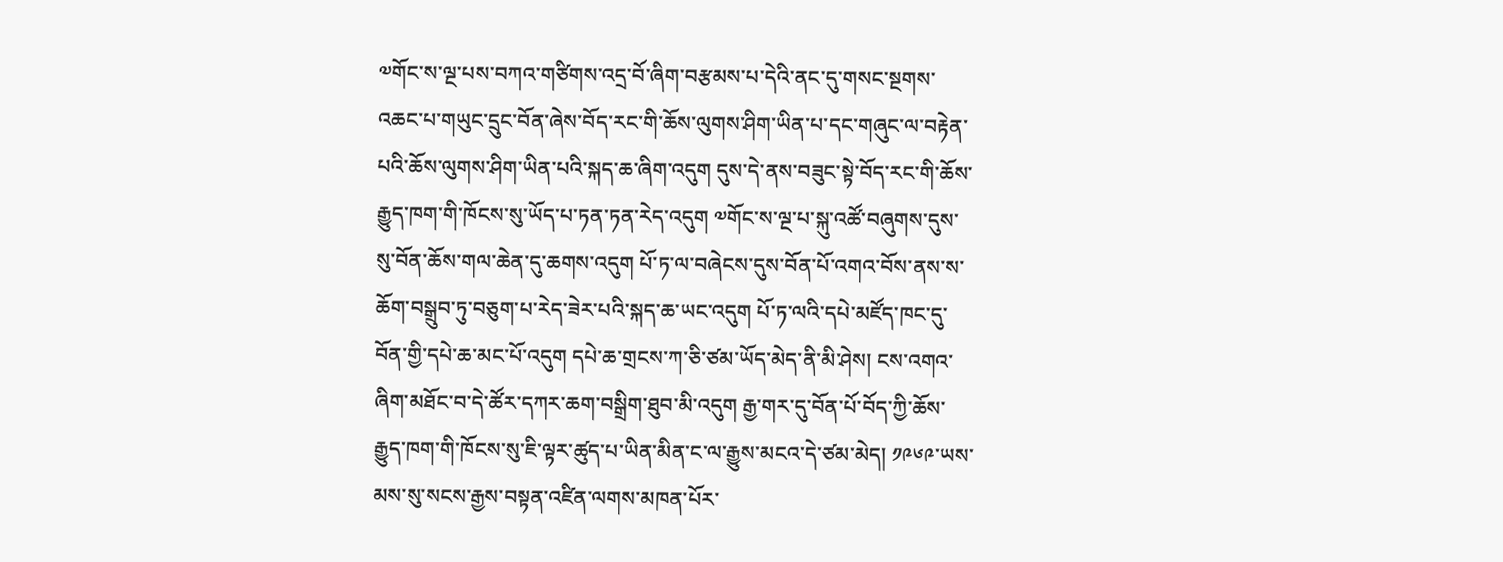༧གོང་ས་ལྔ་པས་བཀའ་གཙིགས་འདྲ་བོ་ཞིག་བརྩམས་པ་དེའི་ནང་དུ་གསང་སྔགས་འཆང་པ་གཡུང་དྲུང་བོན་ཞེས་བོད་རང་གི་ཆོས་ལུགས་ཤིག་ཡིན་པ་དང་གཞུང་ལ་བརྟེན་པའི་ཆོས་ལུགས་ཤིག་ཡིན་པའི་སྐད་ཆ་ཞིག་འདུག དུས་དེ་ནས་བཟུང་སྟེ་བོད་རང་གི་ཆོས་རྒྱུད་ཁག་གི་ཁོངས་སུ་ཡོད་པ་ཏན་ཏན་རེད་འདུག ༧གོང་ས་ལྔ་པ་སྐུ་འཚོ་བཞུགས་དུས་སུ་བོན་ཆོས་གལ་ཆེན་དུ་ཆགས་འདུག པོ་ཏ་ལ་བཞེངས་དུས་བོན་པོ་འགའ་བོས་ནས་ས་ཆོག་བསྒྲུབ་ཏུ་བཅུག་པ་རེད་ཟེར་པའི་སྐད་ཆ་ཡང་འདུག པོ་ཏ་ལའི་དཔེ་མཛོད་ཁང་དུ་བོན་གྱི་དཔེ་ཆ་མང་པོ་འདུག དཔེ་ཆ་གྲངས་ཀ་ཅི་ཙམ་ཡོད་མེད་ནི་མི་ཤེས། ངས་འགའ་ཞིག་མཐོང་བ་དེ་ཚོར་དཀར་ཆག་བསྒྲིག་ཐུབ་མི་འདུག རྒྱ་གར་དུ་བོན་པོ་བོད་ཀྱི་ཆོས་རྒྱུད་ཁག་གི་ཁོངས་སུ་ཇི་ལྟར་ཚུད་པ་ཡིན་མིན་ང་ལ་རྒྱུས་མངའ་དེ་ཙམ་མེད། ༡༩༦༩་ཡས་མས་སུ་སངས་རྒྱས་བསྟན་འཛིན་ལགས་མཁན་པོར་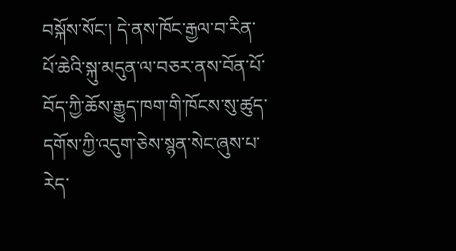བསྐོས་སོང་། དེ་ནས་ཁོང་རྒྱལ་བ་རིན་པོ་ཆེའི་སྐུ་མདུན་ལ་བཅར་ནས་བོན་པོ་བོད་ཀྱི་ཆོས་རྒྱུད་ཁག་གི་ཁོངས་སུ་ཚུད་དགོས་ཀྱི་འདུག་ཅེས་སྙན་སེང་ཞུས་པ་རེད་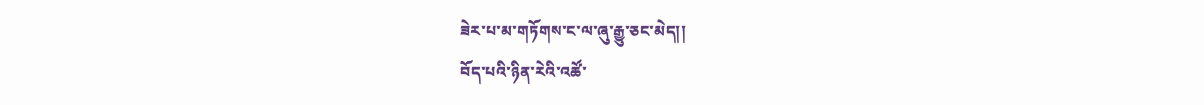ཟེར་པ་མ་གཏོགས་ང་ལ་ཞུ་རྒྱུ་ཅང་མེད།།
བོད་པའི་ཉིན་རེའི་འཚོ་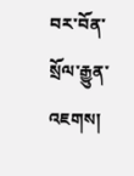བར་བོན་སྲོལ་རྒྱུན་འཇགས།